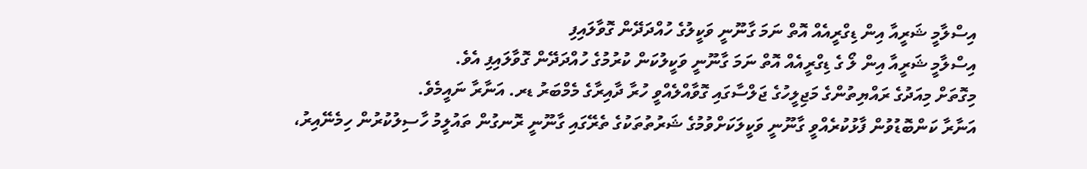އިސްލާމީ ޝަރީއާ އިން ޑިގްރީއެއް އޮތް ނަމަ ގާނޫނީ ވަކީލުގެ ހުއްދަދޭން ގޮވާލައިފި
އިސްލާމީ ޝަރީއާ އިން ލޯ ގެ ޑިގްރީއެއް އޮތް ނަމަ ގާނޫނީ ވަކީލުކަން ކުރުމުގެ ހުއްދަދޭން ގޮވާލައިފި އެވެ.
މިގޮތަށް މިއަދުގެ ރައްޔިތުންގެ މަޖިލީހުގެ ޖަލްސާގައި ގޮވާއްލެއްވީ ހުރާ ދާއިރާގެ މެމްބަރު ޑރ. އަނާރާ ނައީމެވެ.
އަނާރާ ކަންބޮޑުވުން ފާޅުކުރެއްވީ ގާނޫނީ ވަކީލަކަށްވުމުގެ ޝަރުތުތަކުގެ ތެރޭގައި ގާނޫނީ ރޮނގުން ތައުލީމު ހާސިލުކުރުން ހިމެނޭއިރު،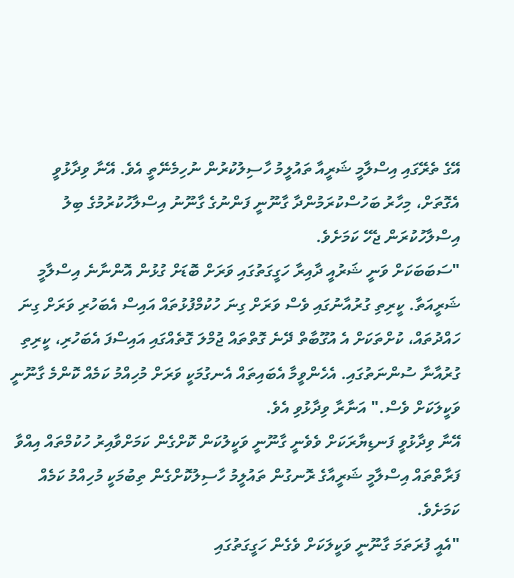އޭގެ ތެރޭގައި އިސްލާމީ ޝަރީއާ ތައުލީމު ހާސިލުކުރުން ނުހިމެނޭތީ އެވެ. އޭނާ ވިދާޅުވީ އެގޮތަށް، މިހާރު ބަހުސްކުރަމުންދާ ގާނޫނީ ފަންނުގެ ގާނޫނު އިސްލާހުކުރުމުގެ ބިލު އިސްލާހުކުރަން ޖެހޭ ކަމަށެވެ.
"ސަބަބަކަށް ވަނީ ޝަރުއީ ދާއިރާ ހަގީގަތުގައި ވަރަށް ބޮޑަށް ގުޅުން އޮންނާނެ އިސްލާމީ ޝަރީއަތާ. ކީރިތި ގުރުއާނުގައި ވެސް ވަރަށް ގިނަ ހުކުމްފުޅުތައް އައިސް އެބަހުރި ވަރަށް ގިނަ ހައްދުތައް، ކުށްތަކަށް އެ އުގޫބާތް ދޭނެ ގޮތްތައް ޖުމްލަ ގޮތެއްގައި އައިސްފަ އެބަހުރި، ކީރިތި ގުރުއާނާ ސުންނަތުގައި. އެހެންވީމާ އެބައިތައް އެނގުމަކީ ވަރަށް މުހިއްމު ކަމެއް ކޮންމެ ގާނޫނީ ވަކީލަކަށް ވެސް." އަނާރާ ވިދާޅުވި އެވެ.
އޭނާ ވިދާޅުވީ ފަނޑިޔާރަކަށް ވެވެނީ ގާނޫނީ ވަކީލުކަން ކޮށްގެން ކަމަށްވާއިރު ހުކުމްތައް އިއްވާ ފަރާތްތައް އިސްލާމީ ޝަރީއާގެ ރޮނގުން ތައުލީމު ހާސިލުކޮށްގެން ތިބުމަކީ މުހިއްމު ކަމެއް ކަމަށެވެ.
"އެއީ ފުރަތަމަ ގާނޫނީ ވަކީލަކަށް ވެގެން ހަގީގަތުގައި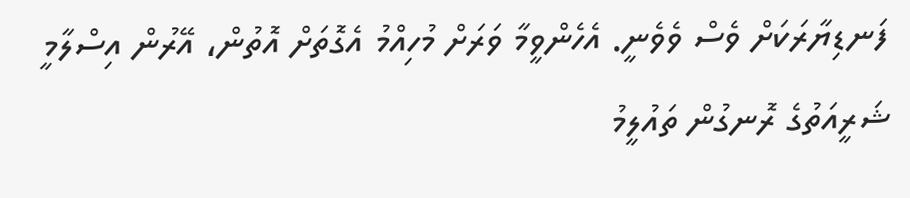ފަނޑިޔާރަކަށް ވެސް ވެވެނީ. އެހެންވީމާ ވަރަށް މުހިއްމު އެގޮތަށް އޮތުން، އޭރުން އިސްލާމީ ޝަރީއަތުގެ ރޮނގުން ތައުލީމު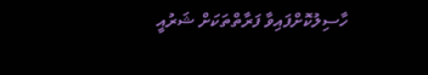ހާސިލުކޮށްފައިވާ ފަރާތްތަކަށް ޝަރުއީ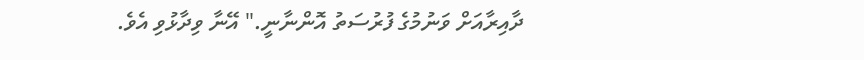ދާއިރާއަށް ވަނުމުގެ ފުރުސަތު އޮންނާނީ." އޭނާ ވިދާޅުވި އެވެ.